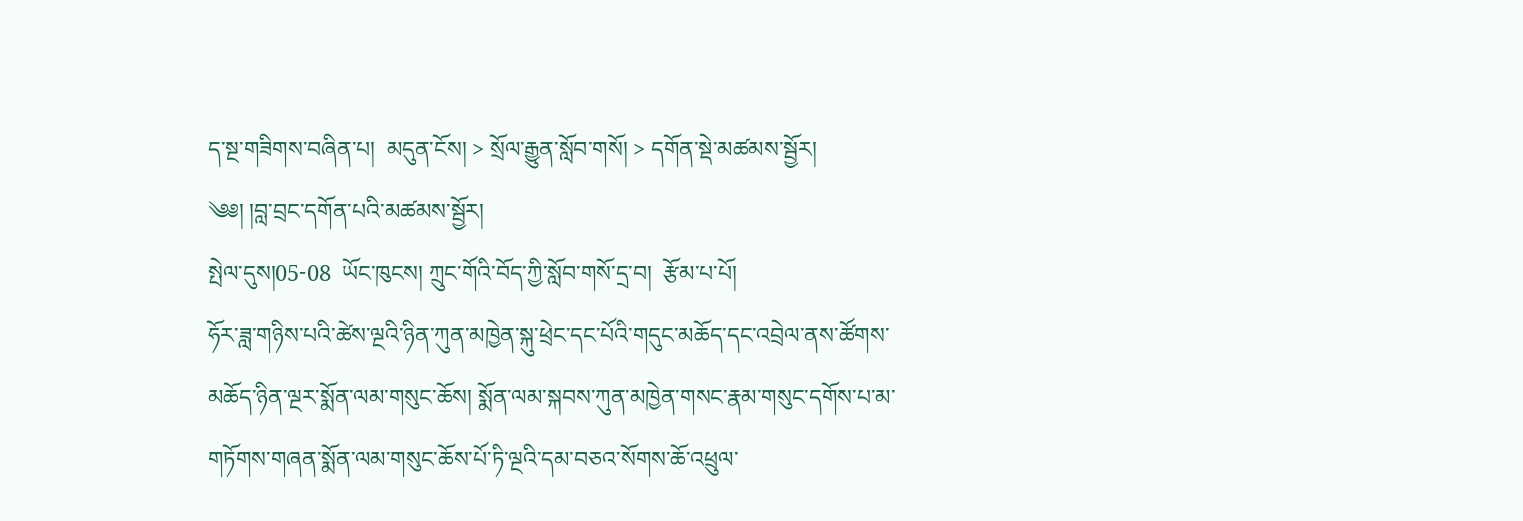ད་སྔ་གཟིགས་བཞིན་པ།  མདུན་ངོས། > སྲོལ་རྒྱུན་སློབ་གསོ། > དགོན་སྡེ་མཚམས་སྦྱོར།
༄༅། །བླ་བྲང་དགོན་པའི་མཚམས་སྦྱོར།
སྤེལ་དུས།05-08  ཡོང་ཁུངས། ཀྲུང་གོའི་བོད་ཀྱི་སློབ་གསོ་དྲ་བ།  རྩོམ་པ་པོ།
ཧོར་ཟླ་གཉིས་པའི་ཚེས་ལྔའི་ཉིན་ཀུན་མཁྱེན་སྐུ་ཕྲེང་དང་པོའི་གདུང་མཆོད་དང་འབྲེལ་ནས་ཚོགས་མཆོད་ཉིན་ལྔར་སྨོན་ལམ་གསུང་ཆོས། སྨོན་ལམ་སྐབས་ཀུན་མཁྱེན་གསང་རྣམ་གསུང་དགོས་པ་མ་གཏོགས་གཞན་སྨོན་ལམ་གསུང་ཆོས་པོ་ཏི་ལྔའི་དམ་བཅའ་སོགས་ཆོ་འཕྲུལ་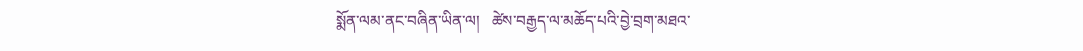སྨོན་ལམ་ནང་བཞིན་ཡིན་ལ།   ཚེས་བརྒྱད་ལ་མཆོད་པའི་བྱེ་བྲག་མཐའ་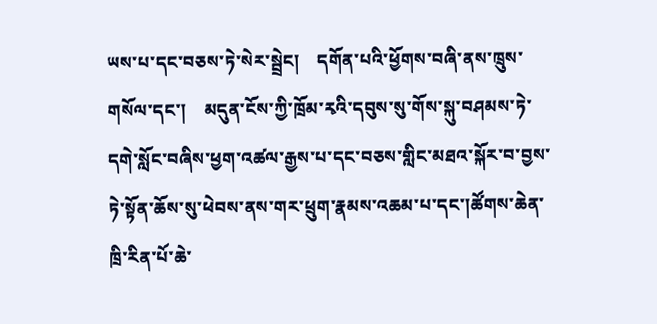ཡས་པ་དང་བཅས་ཏེ་སེར་སྦྲེང།    དགོན་པའི་ཕྱོགས་བཞི་ནས་ཁྲུས་གསོལ་དང་།    མདུན་ངོས་ཀྱི་ཁྲོམ་རྭའི་དབུས་སུ་གོས་སྐུ་བཤམས་ཏེ་དགེ་སློང་བཞིས་ཕྱག་འཚལ་རྒྱས་པ་དང་བཅས་གླིང་མཐའ་སྐོར་བ་བྱས་ཏེ་སྟོན་ཆོས་སུ་ཕེབས་ནས་གར་ཕྲུག་རྣམས་འཆམ་པ་དང་།ཚོགས་ཆེན་ཁྲི་རིན་པོ་ཆེ་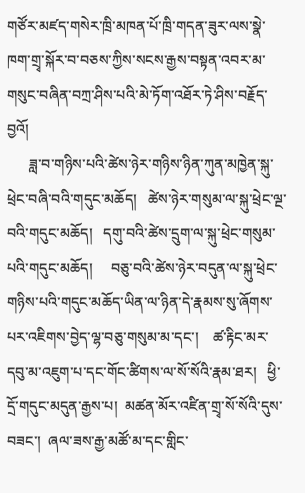གཙོར་མཛད་གསེར་ཁྲི་མཁན་པོ་ཁྲི་གདན་ཟུར་ལས་སྣེ་ཁག་གྲྭ་སྐོར་བ་བཅས་ཀྱིས་སངས་རྒྱས་བསྟན་འབར་མ་གསུང་བཞིན་བཀྲ་ཤིས་པའི་མེ་ཏོག་འཐོར་ཏེ་ཤིས་བརྗོད་བྱའོ།
      ཟླ་བ་གཉིས་པའི་ཚེས་ཉེར་གཉིས་ཉིན་ཀུན་མཁྱེན་སྐུ་ཕྲེང་བཞི་བའི་གདུང་མཆོད།   ཚེས་ཉེར་གསུམ་ལ་སྐུ་ཕྲེང་ལྔ་བའི་གདུང་མཆོད།   དགུ་བའི་ཚེས་དྲུག་ལ་སྐུ་ཕྲེང་གསུམ་པའི་གདུང་མཆོད།     བཅུ་བའི་ཚེས་ཉེར་བདུན་ལ་སྐུ་ཕྲེང་གཉིས་པའི་གདུང་མཆོད་ཡིན་ལ་ཉིན་དེ་རྣམས་སུ་ཞོགས་པར་འཇིགས་བྱེད་ལྷ་བཅུ་གསུམ་མ་དང་།    ཚ་རྟིང་མར་དབུ་མ་འཇུག་པ་དང་གོང་ཚིགས་ལ་སོ་སོའི་རྣམ་ཐར།   ཕྱི་དྲོ་གདུང་མདུན་རྒྱས་པ།  མཚན་མོར་འཛིན་གྲྭ་སོ་སོའི་དུས་བཟང་།  ཞལ་ཟས་རྒྱ་མཚོ་མ་དང་གླིང་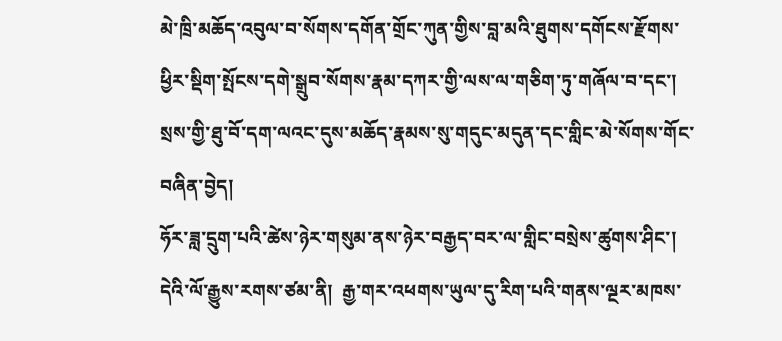མེ་ཁྲི་མཆོད་འབུལ་བ་སོགས་དགོན་གྲོང་ཀུན་གྱིས་བླ་མའི་ཐུགས་དགོངས་རྫོགས་ཕྱིར་སྡིག་སྤོངས་དགེ་སྒྲུབ་སོགས་རྣམ་དཀར་གྱི་ལས་ལ་གཅིག་ཏུ་གཞོལ་བ་དང་།   སྲས་གྱི་ཐུ་བོ་དག་ལའང་དུས་མཆོད་རྣམས་སུ་གདུང་མདུན་དང་གླིང་མེ་སོགས་གོང་བཞིན་བྱེད།
ཧོར་ཟླ་དྲུག་པའི་ཚེས་ཉེར་གསུམ་ནས་ཉེར་བརྒྱད་བར་ལ་གླིང་བསྲེས་ཚུགས་ཤིང་།  དེའི་ལོ་རྒྱུས་རགས་ཙམ་ནི།  རྒྱ་གར་འཕགས་ཡུལ་དུ་རིག་པའི་གནས་ལྔར་མཁས་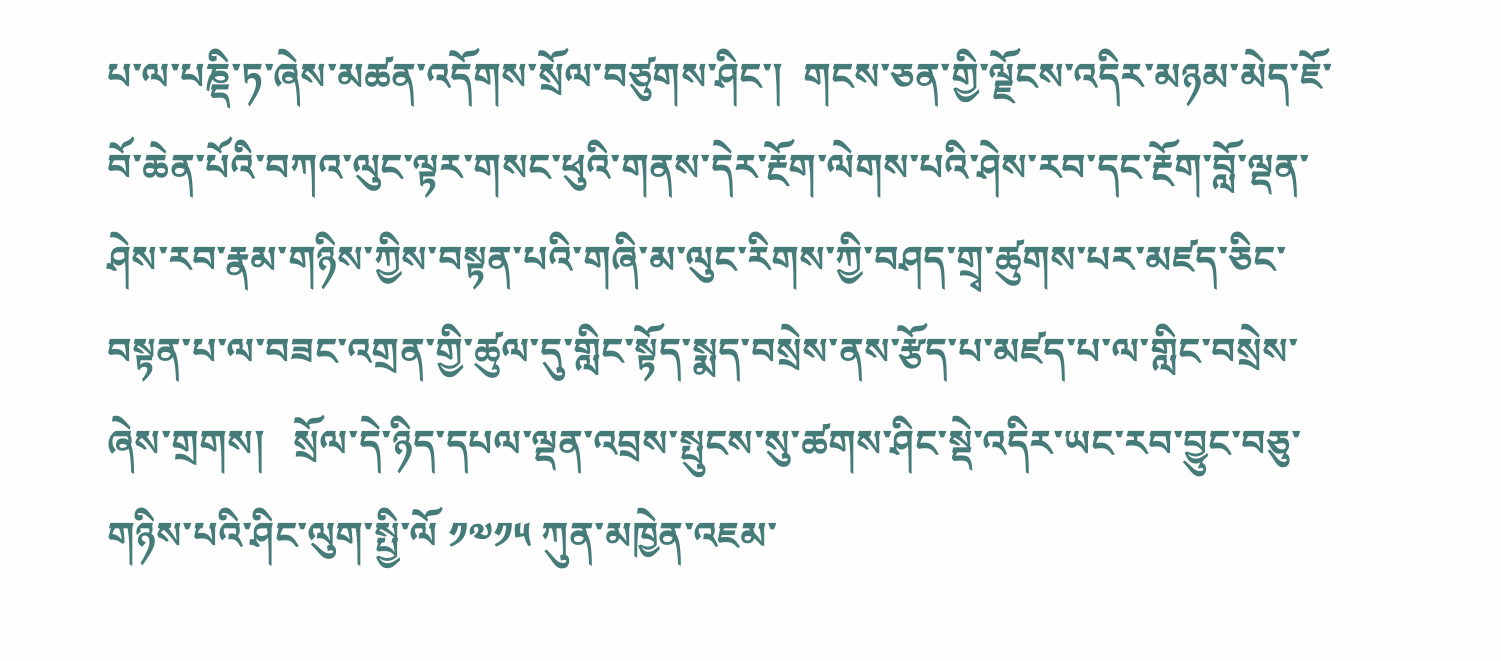པ་ལ་པཎྡི་ཏ་ཞེས་མཚན་འདོགས་སྲོལ་བཙུགས་ཤིང་།  གངས་ཅན་གྱི་ལྗོངས་འདིར་མཉམ་མེད་ཇོ་བོ་ཆེན་པོའི་བཀའ་ལུང་ལྟར་གསང་ཕུའི་གནས་དེར་རྔོག་ལེགས་པའི་ཤེས་རབ་དང་རྔོག་བློ་ལྡན་ཤེས་རབ་རྣམ་གཉིས་ཀྱིས་བསྟན་པའི་གཞི་མ་ལུང་རིགས་ཀྱི་བཤད་གྲྭ་ཚུགས་པར་མཛད་ཅིང་བསྟན་པ་ལ་བཟང་འགྲན་གྱི་ཚུལ་དུ་གླིང་སྟོད་སྨད་བསྲེས་ནས་རྩོད་པ་མཛད་པ་ལ་གླིང་བསྲེས་ཞེས་གྲགས།   སྲོལ་དེ་ཉིད་དཔལ་ལྡན་འབྲས་སྤུངས་སུ་ཚགས་ཤིང་སྡེ་འདིར་ཡང་རབ་བྱུང་བཅུ་གཉིས་པའི་ཤིང་ལུག་སྤྱི་ལོ ༡༧༡༥ ཀུན་མཁྱེན་འཇམ་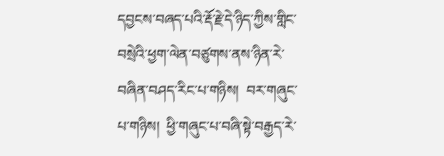དབྱངས་བཞད་པའི་རྡོ་རྗེ་དེ་ཉིད་ཀྱིས་གླིང་བསྲེའི་ཕྱག་ལེན་བཙུགས་ནས་ཉིན་རེ་བཞིན་བཤད་རིང་པ་གཉིས།  བར་གཞུང་པ་གཉིས།  ཕྱི་གཞུང་པ་བཞི་སྟེ་བརྒྱད་རེ་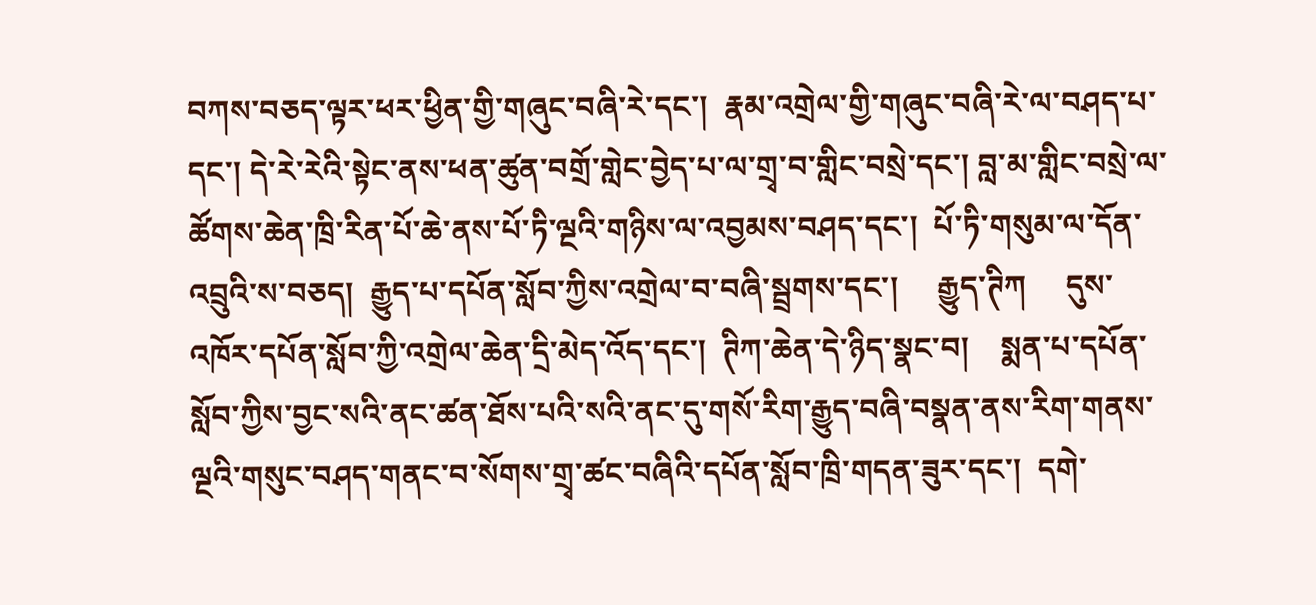བཀས་བཅད་ལྟར་ཕར་ཕྱིན་གྱི་གཞུང་བཞི་རེ་དང་།  རྣམ་འགྲེལ་གྱི་གཞུང་བཞི་རེ་ལ་བཤད་པ་དང་། དེ་རེ་རེའི་སྟེང་ནས་ཕན་ཚུན་བགྲོ་གླེང་བྱེད་པ་ལ་གྲྭ་བ་གླིང་བསྲེ་དང་། བླ་མ་གླིང་བསྲེ་ལ་ཚོགས་ཆེན་ཁྲི་རིན་པོ་ཆེ་ནས་པོ་ཏི་ལྔའི་གཉིས་ལ་འབྱམས་བཤད་དང་།  པོ་ཏི་གསུམ་ལ་དོན་འབྲུའི་ས་བཅད།  རྒྱུད་པ་དཔོན་སློབ་ཀྱིས་འགྲེལ་བ་བཞི་སྦྲགས་དང་།     རྒྱུད་ཊིཀ     དུས་འཁོར་དཔོན་སློབ་ཀྱི་འགྲེལ་ཆེན་དྲི་མེད་འོད་དང་།  ཊིཀ་ཆེན་དེ་ཉིད་སྣང་བ།    སྨན་པ་དཔོན་སློབ་ཀྱིས་བྱང་སའི་ནང་ཚན་ཐོས་པའི་སའི་ནང་དུ་གསོ་རིག་རྒྱུད་བཞི་བསྣན་ནས་རིག་གནས་ལྔའི་གསུང་བཤད་གནང་བ་སོགས་གྲྭ་ཚང་བཞིའི་དཔོན་སློབ་ཁྲི་གདན་ཟུར་དང་།  དགེ་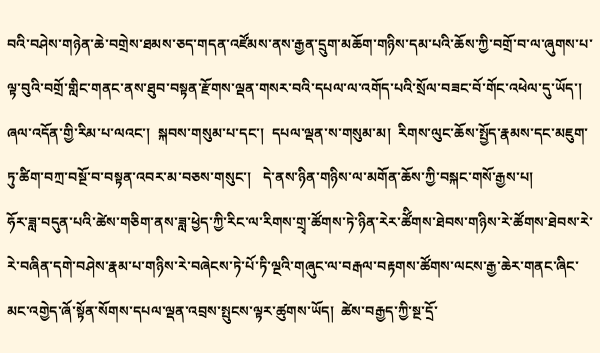བའི་བཤེས་གཉེན་ཆེ་བགྲེས་ཐམས་ཅད་གདན་འཛོམས་ནས་རྒྱན་དྲུག་མཆོག་གཉིས་དམ་པའི་ཆོས་ཀྱི་བགྲོ་བ་ལ་ཞུགས་པ་ལྟ་བུའི་བགྲོ་གླིང་གནང་ནས་ཐུབ་བསྟན་རྫོགས་ལྡན་གསར་བའི་དཔལ་ལ་འགོད་པའི་སྲོལ་བཟང་བོ་གོང་འཕེལ་དུ་ཡོད་།  ཞལ་འདོན་གྱི་རིམ་པ་ལའང་།  སྐབས་གསུམ་པ་དང་།  དཔལ་ལྡན་ས་གསུམ་མ།  རིགས་ལུང་ཆོས་སྤྱོད་རྣམས་དང་མཇུག་ཏུ་ཚིག་བཀྲ་བསྔོ་བ་བསྟན་འབར་མ་བཅས་གསུང་།   དེ་ནས་ཉིན་གཉིས་ལ་མགོན་ཆོས་ཀྱི་བསྐང་གསོ་རྒྱས་པ།
ཧོར་ཟླ་བདུན་པའི་ཚེས་གཅིག་ནས་ཟླ་ཕྱེད་ཀྱི་རིང་ལ་རིགས་གྲྭ་ཚོགས་ཏེ་ཉིན་རེར་ཚོིགས་ཐེབས་གཉིས་རེ་ཚོགས་ཐེབས་རེ་རེ་བཞིན་དགེ་བཤེས་རྣམ་པ་གཉིས་རེ་བཞེངས་ཏེ་པོ་ཏི་ལྔའི་གཞུང་ལ་བརྒལ་བརྟགས་ཚོགས་ལངས་རྒྱ་ཆེར་གནང་ཞིང་མང་འགྱེད་ཞོ་སྟོན་སོགས་དཔལ་ལྡན་འབྲས་སྤུངས་ལྟར་ཚུགས་ཡོད།  ཚེས་བརྒྱད་ཀྱི་སྔ་དྲོ་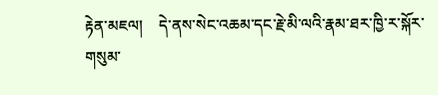རྟེན་མཇལ།    དེ་ནས་སེང་འཆམ་དང་རྗེ་མི་ལའི་རྣམ་ཐར་ཁྱི་ར་སྐོར་གསུམ་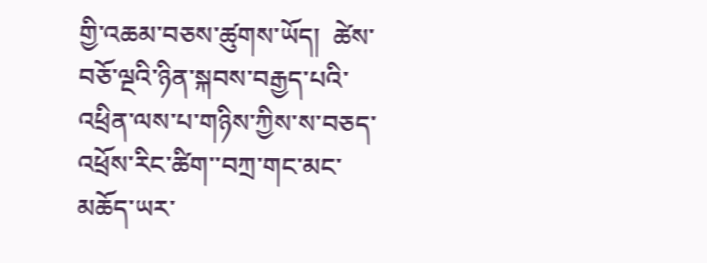གྱི་འཆམ་བཅས་ཚུགས་ཡོད།  ཚེས་བཅོ་ལྔའི་ཉིན་སྐབས་བརྒྱད་པའི་འཕྲིན་ལས་པ་གཉིས་ཀྱིས་ས་བཅད་འཕྲོས་རིང་ཚིག་་བཀྲ་གང་མང་མཆོད་ཡར་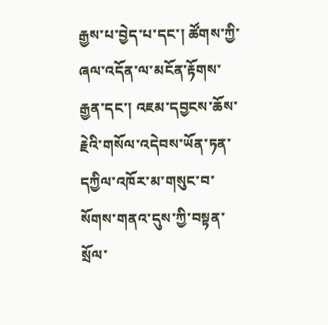རྒྱས་པ་བྱེད་པ་དང་། ཚོགས་ཀྱི་ཞལ་འདོན་ལ་མངོན་རྟོགས་རྒྱན་དང་། འཇམ་དབྱངས་ཆོས་རྗེའི་གསོལ་འདེབས་ཡོན་ཏན་དཀྱིལ་འཁོར་མ་གསུང་བ་སོགས་གནའ་དུས་ཀྱི་བསྟན་སྲོལ་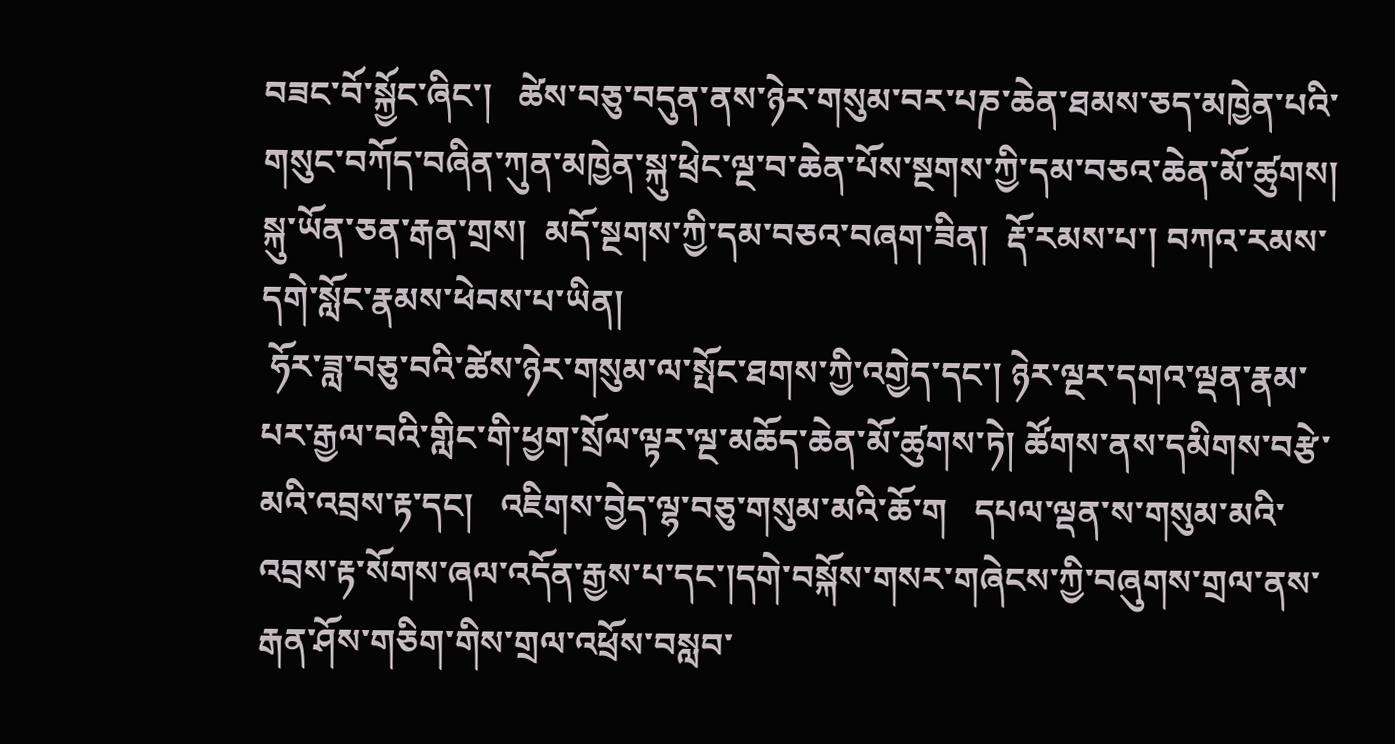བཟང་བོ་སྐྱོང་ཞིང་།   ཚེས་བཅུ་བདུན་ནས་ཉེར་གསུམ་བར་པཎ་ཆེན་ཐམས་ཅད་མཁྱེན་པའི་གསུང་བཀོད་བཞིན་ཀུན་མཁྱེན་སྐུ་ཕྲེང་ལྔ་བ་ཆེན་པོས་སྔགས་ཀྱི་དམ་བཅའ་ཆེན་མོ་ཚུགས། སྐུ་ཡོན་ཅན་རྒན་གྲས།  མདོ་སྔགས་ཀྱི་དམ་བཅའ་བཞག་ཟིན།  རྡོ་རམས་པ་། བཀའ་རམས་དགེ་སློང་རྣམས་ཕེབས་པ་ཡིན།
 ཧོར་ཟླ་བཅུ་བའི་ཚེས་ཉེར་གསུམ་ལ་སྤོང་ཐགས་ཀྱི་འགྱེད་དང་། ཉེར་ལྔར་དགའ་ལྡན་རྣམ་པར་རྒྱལ་བའི་གླིང་གི་ཕྱག་སྲོལ་ལྟར་ལྔ་མཆོད་ཆེན་མོ་ཚུགས་ཏེ། ཚོགས་ནས་དམིགས་བརྩེ་མའི་འབྲས་རྟ་དང།   འཇིགས་བྱེད་ལྷ་བཅུ་གསུམ་མའི་ཆོ་ག   དཔལ་ལྡན་ས་གསུམ་མའི་འབྲས་རྟ་སོགས་ཞལ་འདོན་རྒྱས་པ་དང་།དགེ་བསྐོས་གསར་གཞེངས་ཀྱི་བཞུགས་གྲལ་ནས་རྒན་ཤོས་གཅིག་གིས་གྲལ་འཕྲོས་བསླབ་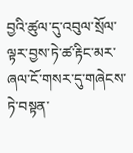བྱའི་ཚུལ་དུ་འབུལ་སྲོལ་ལྟར་བྱས་ཏེ་ཚ་རྟིང་མར་ཞལ་ངོ་གསར་དུ་གཞེངས་ཏེ་བསྟན་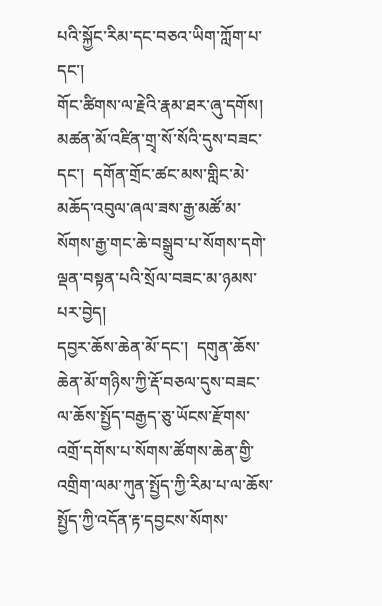པའི་སྐྱོང་རིམ་དང་བཅའ་ཡིག་ཀློག་པ་དང་།
གོང་ཚིགས་ལ་རྗེའི་རྣམ་ཐར་ཞུ་དགོས།   མཚན་མོ་འཛིན་གྲྭ་སོ་སོའི་དུས་བཟང་དང་།  དགོན་གྲོང་ཚང་མས་གླིང་མེ་མཆོད་འབུལ་ཞལ་ཟས་རྒྱ་མཚོ་མ་སོགས་རྒྱ་གང་ཆེ་བསྒྲུབ་པ་སོགས་དགེ་ལྡན་བསྟན་པའི་སྲོལ་བཟང་མ་ཉམས་པར་བྱེད།
དབྱར་ཆོས་ཆེན་མོ་དང་།  དགུན་ཆོས་ཆེན་མོ་གཉིས་ཀྱི་རྡོ་བཅལ་དུས་བཟང་ལ་ཆོས་སྤྱོད་བརྒྱད་ཅུ་ཡོངས་རྫོགས་འགྲོ་དགོས་པ་སོགས་ཚོགས་ཆེན་གྱི་འགྲིག་ལམ་ཀུན་སྤྱོད་ཀྱི་རིམ་པ་ལ་ཆོས་སྤྱོད་ཀྱི་འདོན་རྟ་དབྱངས་སོགས་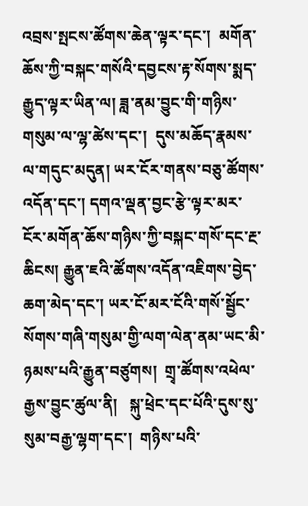འབྲས་སྤངས་ཚོགས་ཆེན་ལྟར་དང་།  མགོན་ཆོས་ཀྱི་བསྐང་གསོའི་དབྱངས་རྟ་སོགས་སྨད་རྒྱུད་ལྟར་ཡིན་ལ། ཟླ་ནམ་བྱུང་གི་གཉིས་གསུམ་ལ་ལྷ་ཚེས་དང་།  དུས་མཆོད་རྣམས་ལ་གདུང་མདུན། ཡར་ངོར་གནས་བཅུ་ཚོགས་འདོན་དང་། དགའ་ལྡན་བྱང་རྩེ་ལྟར་མར་ངོར་མགོན་ཆོས་གཉིས་ཀྱི་བསྐང་གསོ་དང་རྔ་ཆིངས། རྒྱུན་ཇའི་ཚོགས་འདོན་འཇིགས་བྱེད་ཆག་མེད་དང་། ཡར་ངོ་མར་ངོའི་གསོ་སྦྱོང་སོགས་གཞི་གསུམ་གྱི་ལག་ལེན་ནམ་ཡང་མི་ཉམས་པའི་རྒྱུན་བཙུགས།  གྲྭ་ཚོགས་འཕེལ་རྒྱས་བྱུང་ཚུལ་ནི།   སྐུ་ཕྲེང་དང་པོའི་དུས་སུ་སུམ་བརྒྱ་ལྷག་དང་།  གཉིས་པའི་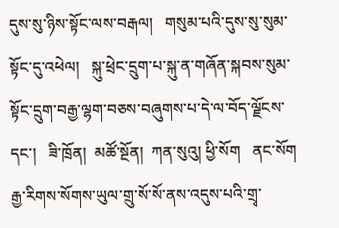དུས་སུ་ཉིས་སྟོང་ལས་བརྒལ།   གསུམ་པའི་དུས་སུ་སུམ་སྟོང་དུ་འཕེལ།   སྐུ་ཕྲེང་དྲུག་པ་སྐུ་ན་གཞོན་སྐབས་སུམ་སྟོང་དྲུག་བརྒྱ་ལྷག་བཅས་བཞུགས་པ་དེ་ལ་བོད་ལྗོངས་དང་།   ཟི་ཁྲོན།  མཚོ་སྔོན།  ཀན་སུའུ། ཕྱི་སོག   ནང་སོག  རྒྱ་རིགས་སོགས་ཡུལ་གྲུ་སོ་སོ་ནས་འདུས་པའི་གྲྭ་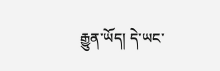རྒྱུན་ཡོད། དེ་ཡང་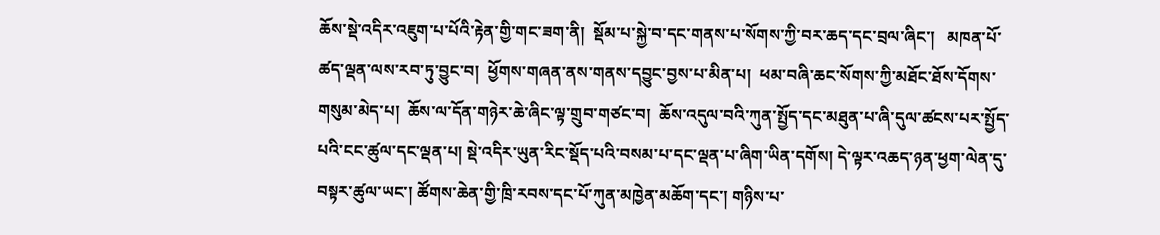ཆོས་སྡེ་འདིར་འཇུག་པ་པོའི་རྟེན་གྱི་གང་ཟག་ནི།  སྡོམ་པ་སྐྱེ་བ་དང་གནས་པ་སོགས་ཀྱི་བར་ཆད་དང་བྲལ་ཞིང་།   མཁན་པོ་ཚད་ལྡན་ལས་རབ་ཏུ་བྱུང་བ།  ཕྱོགས་གཞན་ནས་གནས་དབྱུང་བྱས་པ་མིན་པ།  ཕམ་བཞི་ཆང་སོགས་ཀྱི་མཐོང་ཐོས་དོགས་གསུམ་མེད་པ།  ཆོས་ལ་དོན་གཉེར་ཆེ་ཞིང་ལྟ་གྲུབ་གཙང་བ།  ཆོས་འདུལ་བའི་ཀུན་སྤྱོད་དང་མཐུན་པ་ཞི་དུལ་ཚངས་པར་སྤྱོད་པའི་ངང་ཚུལ་དང་ལྡན་པ། སྡེ་འདིར་ཡུན་རིང་སྡོད་པའི་བསམ་པ་དང་ལྡན་པ་ཞིག་ཡིན་དགོས། དེ་ལྟར་འཆད་ཉན་ཕྱག་ལེན་དུ་བསྟར་ཚུལ་ཡང་། ཚོགས་ཆེན་གྱི་ཁྲི་རབས་དང་པོ་ཀུན་མཁྱེན་མཆོག་དང་། གཉིས་པ་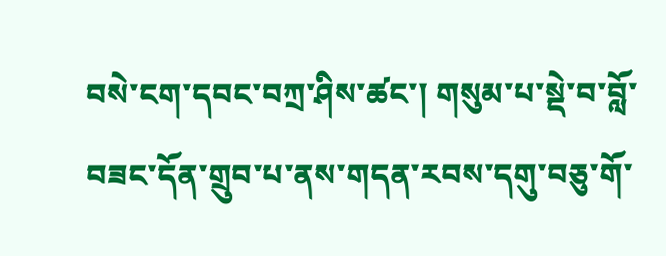བསེ་ངག་དབང་བཀྲ་ཤིས་ཚང་། གསུམ་པ་སྡེ་བ་བློ་བཟང་དོན་གྲུབ་པ་ནས་གདན་རབས་དགུ་བཅུ་གོ་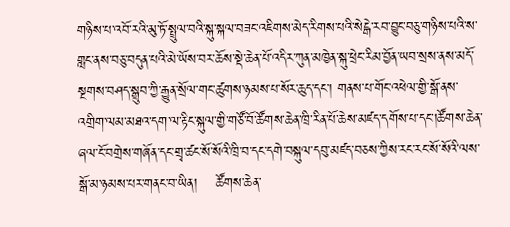གཉིས་པ་འབོ་རའི་མུ་ཏོ་སྤྲུལ་བའི་སྐུ་སྐལ་བཟང་འཇིགས་མེད་རིགས་པའི་སེངྒེ་རབ་བྱུང་བཅུ་གཉིས་པའི་ས་གླང་ནས་བཅུ་བདུན་པའི་མེ་ཡོས་བར་ཆོས་སྡེ་ཆེན་པོ་འདིར་ཀུན་མཁྱེན་སྐུ་ཕྲེང་རིམ་བྱོན་ཡབ་སྲས་ནས་མདོ་སྔགས་བཤད་སྒྲུབ་ཀྱི་རྒྱུན་སྲོལ་གང་ཚུགས་ཉམས་པ་སོར་ཆུད་དང་། གནས་པ་གོང་འཕེལ་གྱི་སྒོ་ནས་འགྲིག་ལམ་མཐའ་དག་ལ་རྟིང་སྐུལ་གྱི་གཙོ་བོ་ཚོགས་ཆེན་ཁྲི་རིན་པོ་ཆེས་མཛད་དགོས་པ་དང་།ཚོགས་ཆེན་ཞལ་ངོ་བགྲེས་གཞོན་དང་གྲྭ་ཚང་སོ་སོའི་ཁྲི་བ་དང་དགེ་བསྐུལ་དབུ་མཛད་བཅས་ཀྱིས་རང་རང་སོ་སོའི་ལས་སྒོ་མ་ཉམས་པར་གནང་བ་ཡིན།    ཚོགས་ཆེན་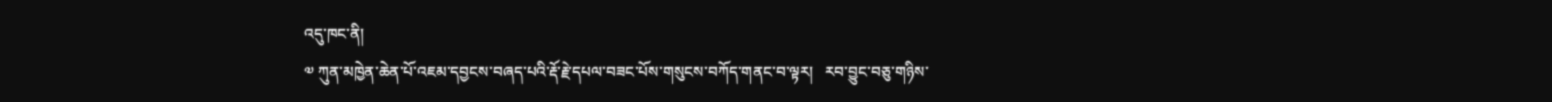འདུ་ཁང་ནི།
༧ ཀུན་མཁྱེན་ཆེན་པོ་འཇམ་དབྱངས་བཞད་པའི་རྡོ་རྗེ་དཔལ་བཟང་པོས་གསུངས་བཀོད་གནང་བ་ལྟར།   རབ་བྱུང་བཅུ་གཉིས་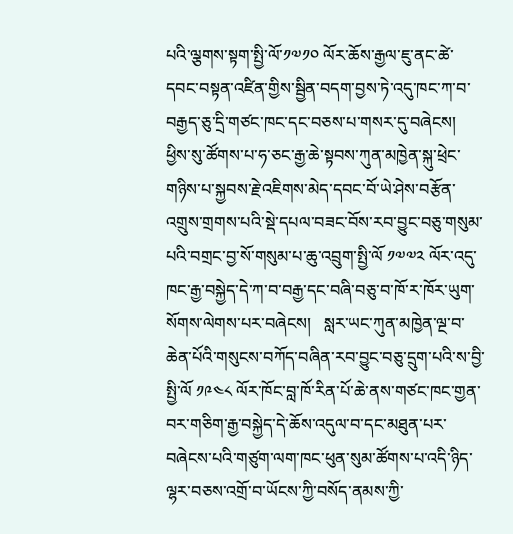པའི་ལྕགས་སྟག་སྤྱི་ལོ་༡༧༡༠ ལོར་ཆོས་རྒྱལ་ཇུ་ནང་ཚེ་དབང་བསྟན་འཛིན་གྱིས་སྦྱིན་བདག་བྱས་ཏེ་འདུ་ཁང་ཀ་བ་བརྒྱད་ཅུ་དྲི་གཙང་ཁང་དང་བཅས་པ་གསར་དུ་བཞེངས།    ཕྱིས་སུ་ཚོགས་པ་ཧ་ཅང་རྒྱ་ཆེ་སྟབས་ཀུན་མཁྱེན་སྐུ་ཕྲེང་གཉིས་པ་སྐྱབས་རྗེ་འཇིགས་མེད་དབང་བོ་ཡེ་ཤེས་བརྩོན་འགྲུས་གྲགས་པའི་སྡེ་དཔལ་བཟང་བོས་རབ་བྱུང་བཅུ་གསུམ་པའི་བགྲང་བྱ་སོ་གསུམ་པ་ཆུ་འབྲུག་སྤྱི་ལོ ༡༧༧༢ ལོར་འདུ་ཁང་རྒྱ་བསྐྱེད་དེ་ཀ་བ་བརྒྱ་དང་བཞི་བཅུ་བ་ཁོ་ར་ཁོར་ཡུག་སོགས་ལེགས་པར་བཞེངས།   སླར་ཡང་ཀུན་མཁྱེན་ལྔ་བ་ཆེན་པོའི་གསུངས་བཀོད་བཞིན་རབ་བྱུང་བཅུ་དྲུག་པའི་ས་བྱི་སྤྱི་ལོ ༡༩༤༨ ལོར་ཁོང་བླ་ཁོ་རིན་པོ་ཆེ་ནས་གཙང་ཁང་གྱན་བར་གཅིག་རྒྱ་བསྐྱེད་དེ་ཆོས་འདུལ་བ་དང་མཐུན་པར་བཞེངས་པའི་གཙུག་ལག་ཁང་ཕུན་སུམ་ཚོགས་པ་འདི་ཉིད་ལྷར་བཅས་འགྲོ་བ་ཡོངས་ཀྱི་བསོད་ནམས་ཀྱི་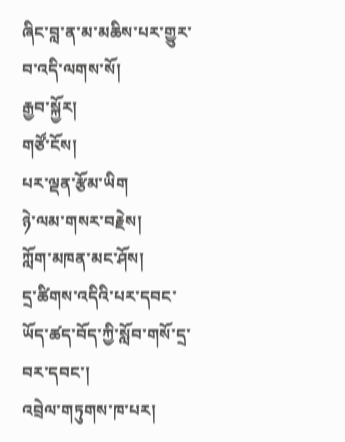ཞིང་བླ་ན་མ་མཆིས་པར་གྱུར་བ་འདི་ལགས་སོ།
རྒྱབ་སྐྱོར།
གཙོ་ངོས།
པར་ལྡན་རྩོམ་ཡིག
ཉེ་ལམ་གསར་བརྗེས།
ཀློག་མཁན་མང་ཤོས།
དྲ་ཚིགས་འདིའི་པར་དབང་ཡོད་ཚད་བོད་ཀྱི་སློབ་གསོ་དྲ་བར་དབང་།
འབྲེལ་གཏུགས་ཁ་པར།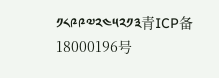༡༨༩༩༧༢༤༥༢༡༣青ICP备18000196号